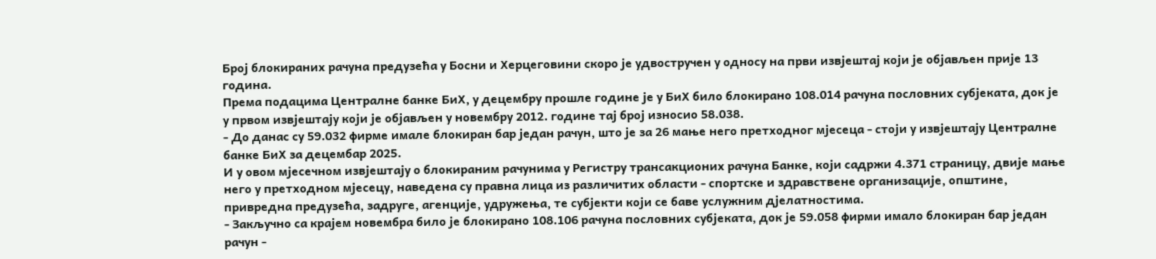Број блокираних рачуна предузећа у Босни и Херцеговини скоро је удвостручен у односу на први извјештај који је објављен прије 13 година.
Према подацима Централне банке БиХ, у децембру прошле године је у БиХ било блокирано 108.014 рачуна пословних субјеката, док је у првом извјештају који је објављен у новембру 2012. године тај број износио 58.038.
- До данас су 59.032 фирме имале блокиран бар један рачун, што је за 26 мање него претходног мјесеца - стоји у извјештају Централне банке БиХ за децембар 2025.
И у овом мјесечном извјештају о блокираним рачунима у Регистру трансакционих рачуна Банке, који садржи 4.371 страницу, двије мање него у претходном мјесецу, наведена су правна лица из различитих области - спортске и здравствене организације, општине, привредна предузећа, задруге, агенције, удружења, те субјекти који се баве услужним дјелатностима.
- Закључно са крајем новембра било је блокирано 108.106 рачуна пословних субјеката, док је 59.058 фирми имало блокиран бар један рачун -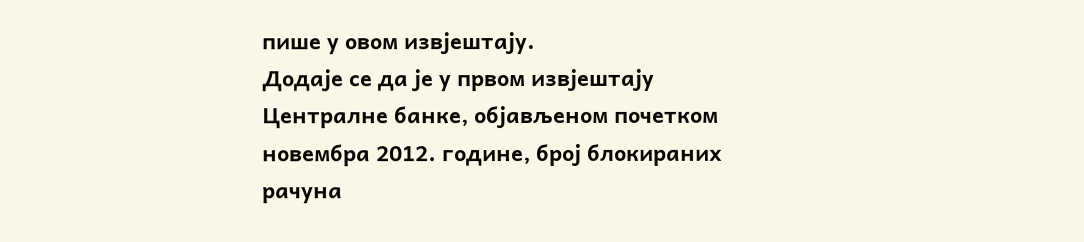пише у овом извјештају.
Додаје се да је у првом извјештају Централне банке, објављеном почетком новембра 2012. године, број блокираних рачуна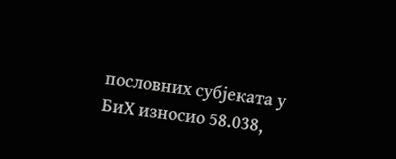пословних субјеката у БиХ износио 58.038,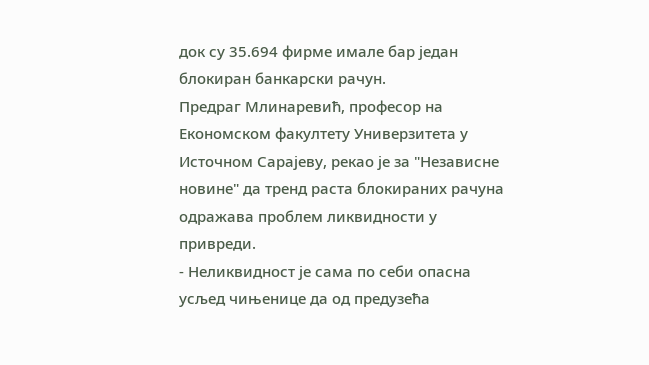док су 35.694 фирме имале бар један блокиран банкарски рачун.
Предраг Млинаревић, професор на Економском факултету Универзитета у Источном Сарајеву, рекао је за "Независне новине" да тренд раста блокираних рачуна одражава проблем ликвидности у привреди.
- Неликвидност је сама по себи опасна усљед чињенице да од предузећа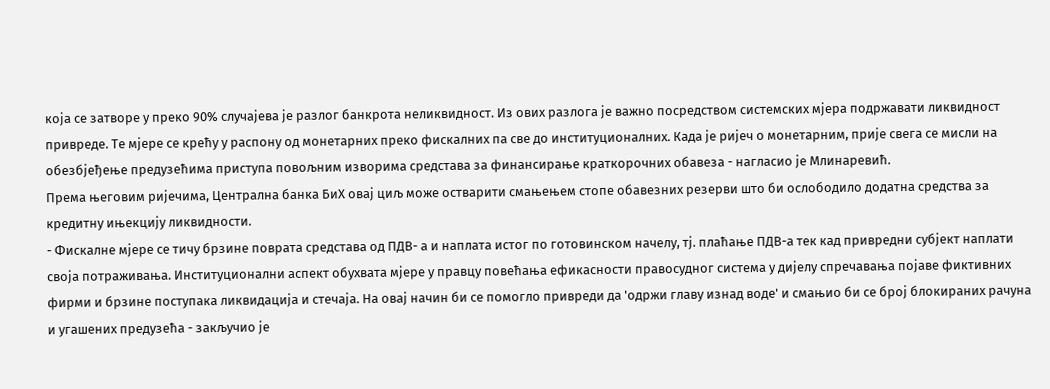која се затворе у преко 90% случајева је разлог банкрота неликвидност. Из ових разлога је важно посредством системских мјера подржавати ликвидност привреде. Те мјере се крећу у распону од монетарних преко фискалних па све до институционалних. Када је ријеч о монетарним, прије свега се мисли на обезбјеђење предузећима приступа повољним изворима средстава за финансирање краткорочних обавеза - нагласио је Млинаревић.
Према његовим ријечима, Централна банка БиХ овај циљ може остварити смањењем стопе обавезних резерви што би ослободило додатна средства за кредитну ињекцију ликвидности.
- Фискалне мјере се тичу брзине поврата средстава од ПДВ- а и наплата истог по готовинском начелу, тј. плаћање ПДВ-а тек кад привредни субјект наплати своја потраживања. Институционални аспект обухвата мјере у правцу повећања ефикасности правосудног система у дијелу спречавања појаве фиктивних фирми и брзине поступака ликвидација и стечаја. На овај начин би се помогло привреди да 'одржи главу изнад воде' и смањио би се број блокираних рачуна и угашених предузећа - закључио је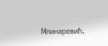Млинаревић.